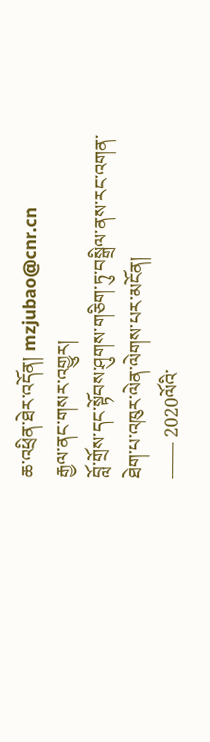ཆ་འཕྲིན་ཐེར་འདོན། mzjubao@cnr.cn
རྒྱལ་ནང་གསར་འགྱུར།
བློ་གྲོས་དང་སྟོབས་ཤུགས་གཅིག་ཏུ་བསྒྲིལ་ནས་རང་འགན་ཐེག་པ་འཁུར་ལེན་ལེགས་པར་མངོན།
—— 2020ལོའི་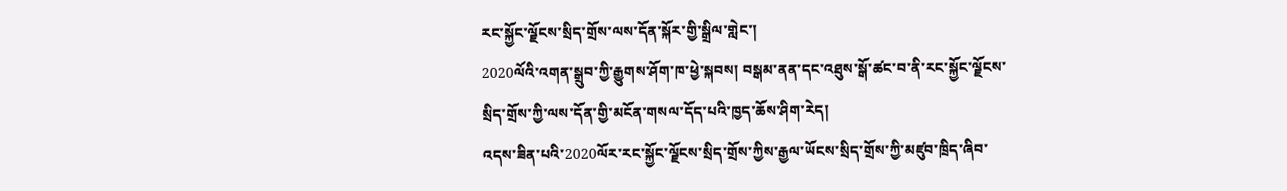རང་སྐྱོང་ལྗོངས་སྲིད་གྲོས་ལས་དོན་སྐོར་གྱི་སྒྲིལ་གླེང་།
2020ལོའི་འགན་སྒྲུབ་ཀྱི་རྒྱུགས་ཤོག་ཁ་ཕྱེ་སྐབས། བསྒམ་ནན་དང་འཐུས་སྒོ་ཚང་བ་ནི་རང་སྐྱོང་ལྗོངས་སྲིད་གྲོས་ཀྱི་ལས་དོན་གྱི་མངོན་གསལ་དོད་པའི་ཁྱད་ཆོས་ཤིག་རེད།
འདས་ཟིན་པའི་2020ལོར་རང་སྐྱོང་ལྗོངས་སྲིད་གྲོས་ཀྱིས་རྒྱལ་ཡོངས་སྲིད་གྲོས་ཀྱི་མཛུབ་ཁྲིད་ཞིབ་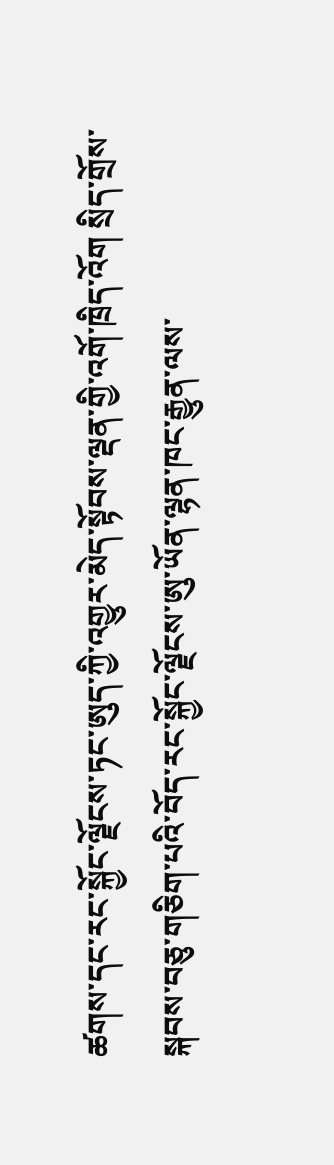ཚགས་དང་རང་སྐྱོང་ལྗོངས་ཏང་ཨུད་ཀྱི་འགྱུར་མེད་སྟོབས་ལྡན་གྱི་འགོ་ཁྲིད་འོག སྲིད་གྲོས་སྐབས་བཅུ་གཅིག་པའི་བོད་རང་སྐྱོང་ལྗོངས་ཨུ་ཡོན་ལྷན་ཁང་རྒྱུན་ལས་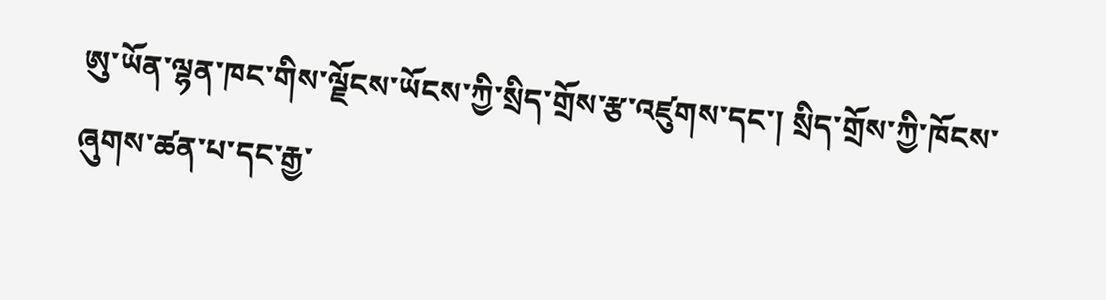ཨུ་ཡོན་ལྷན་ཁང་གིས་ལྗོངས་ཡོངས་ཀྱི་སྲིད་གྲོས་རྩ་འཛུགས་དང་། སྲིད་གྲོས་ཀྱི་ཁོངས་ཞུགས་ཚན་པ་དང་རྒྱ་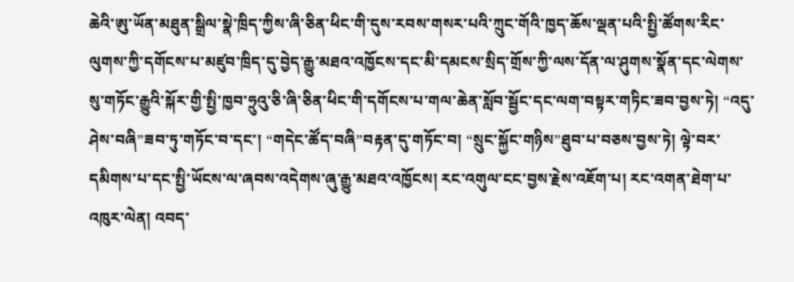ཆེའི་ཨུ་ཡོན་མཐུན་སྒྲིལ་སྣེ་ཁྲིད་ཀྱིས་ཞི་ཅིན་ཕིང་གི་དུས་རབས་གསར་པའི་ཀྲུང་གོའི་ཁྱད་ཆོས་ལྡན་པའི་སྤྱི་ཚོགས་རིང་ལུགས་ཀྱི་དགོངས་པ་མཛུབ་ཁྲིད་དུ་བྱེད་རྒྱུ་མཐའ་འཁྱོངས་དང་མི་དམངས་སྲིད་གྲོས་ཀྱི་ལས་དོན་ལ་ཤུགས་སྣོན་དང་ལེགས་སུ་གཏོང་རྒྱུའི་སྐོར་གྱི་སྤྱི་ཁྱབ་ཧྲུའུ་ཅི་ཞི་ཅིན་ཕིང་གི་དགོངས་པ་གལ་ཆེན་སློབ་སྦྱོང་དང་ལག་བསྟར་གཏིང་ཟབ་བྱས་ཏེ། “འདུ་ཤེས་བཞི”ཟབ་ཏུ་གཏོང་བ་དང་། “གདེང་ཚོད་བཞི”བརྟན་དུ་གཏོང་བ། “སྲུང་སྐྱོང་གཉིས”ཐུབ་པ་བཅས་བྱས་ཏེ། ལྟེ་བར་དམིགས་པ་དང་སྤྱི་ཡོངས་ལ་ཞབས་འདེགས་ཞུ་རྒྱུ་མཐའ་འཁྱོངས། རང་འགུལ་ངང་བྱས་རྗེས་འཇོག་པ། རང་འགན་ཐེག་པ་འཁུར་ལེན། འབད་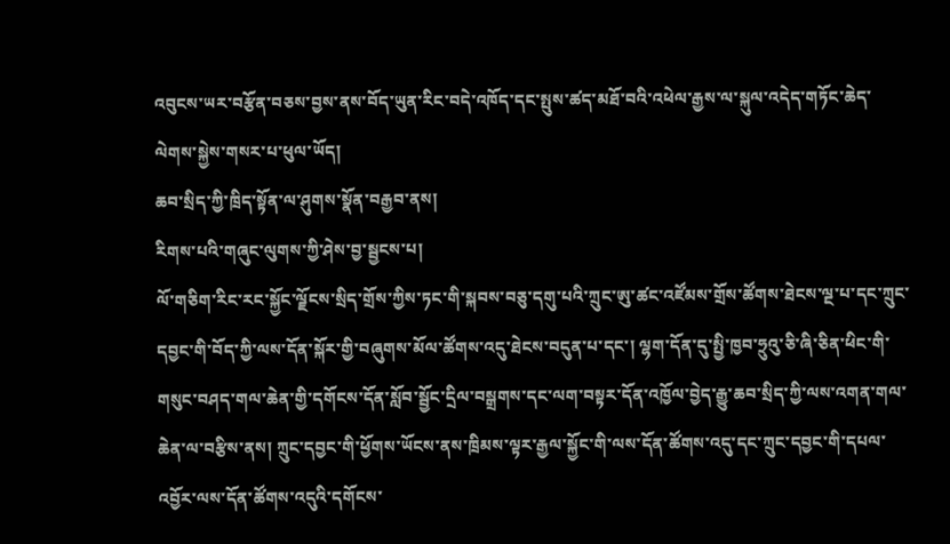འབུངས་ཡར་བརྩོན་བཅས་བྱས་ནས་བོད་ཡུན་རིང་བདེ་འཁོད་དང་སྤུས་ཚད་མཐོ་བའི་འཕེལ་རྒྱས་ལ་སྐུལ་འདེད་གཏོང་ཆེད་ལེགས་སྐྱེས་གསར་པ་ཕུལ་ཡོད།
ཆབ་སྲིད་ཀྱི་ཁྲིད་སྟོན་ལ་ཤུགས་སྣོན་བརྒྱབ་ནས།
རིགས་པའི་གཞུང་ལུགས་ཀྱི་ཤེས་བྱ་སྦྱངས་པ།
ལོ་གཅིག་རིང་རང་སྐྱོང་ལྗོངས་སྲིད་གྲོས་ཀྱིས་ཏང་གི་སྐབས་བཅུ་དགུ་པའི་ཀྲུང་ཨུ་ཚང་འཛོམས་གྲོས་ཚོགས་ཐེངས་ལྔ་པ་དང་ཀྲུང་དབྱང་གི་བོད་ཀྱི་ལས་དོན་སྐོར་གྱི་བཞུགས་མོལ་ཚོགས་འདུ་ཐེངས་བདུན་པ་དང་། ལྷག་དོན་དུ་སྤྱི་ཁྱབ་ཧྲུའུ་ཅི་ཞི་ཅིན་ཕིང་གི་གསུང་བཤད་གལ་ཆེན་གྱི་དགོངས་དོན་སློབ་སྦྱོང་དྲིལ་བསྒྲགས་དང་ལག་བསྟར་དོན་འཁྱོལ་བྱེད་རྒྱུ་ཆབ་སྲིད་ཀྱི་ལས་འགན་གལ་ཆེན་ལ་བརྩིས་ནས། ཀྲུང་དབྱང་གི་ཕྱོགས་ཡོངས་ནས་ཁྲིམས་ལྟར་རྒྱལ་སྐྱོང་གི་ལས་དོན་ཚོགས་འདུ་དང་ཀྲུང་དབྱང་གི་དཔལ་འབྱོར་ལས་དོན་ཚོགས་འདུའི་དགོངས་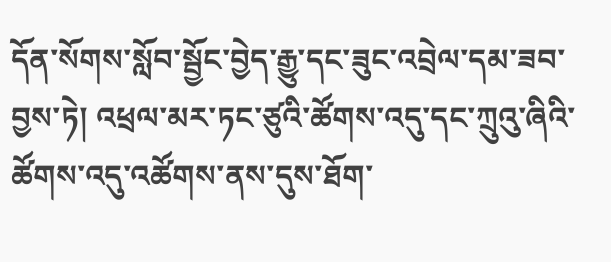དོན་སོགས་སློབ་སྦྱོང་བྱེད་རྒྱུ་དང་ཟུང་འབྲེལ་དམ་ཟབ་བྱས་ཏེ། འཕྲལ་མར་ཏང་ཙུའི་ཚོགས་འདུ་དང་ཀྲུའུ་ཞིའི་ཚོགས་འདུ་འཚོགས་ནས་དུས་ཐོག་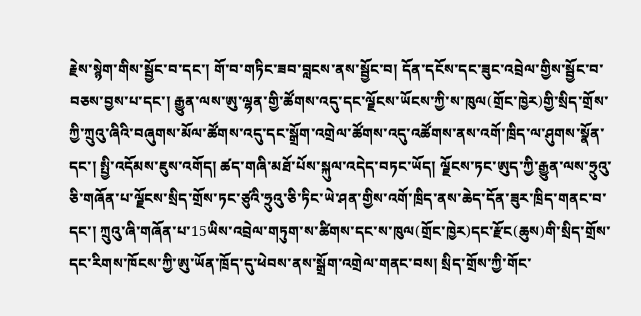རྗེས་སྙེག་གིས་སྦྱོང་བ་དང་། གོ་བ་གཏིང་ཟབ་བླངས་ནས་སྦྱོང་བ། དོན་དངོས་དང་ཟུང་འབྲེལ་གྱིས་སྦྱོང་བ་བཅས་བྱས་པ་དང་། རྒྱུན་ལས་ཨུ་ལྷན་གྱི་ཚོགས་འདུ་དང་ལྗོངས་ཡོངས་ཀྱི་ས་ཁུལ(གྲོང་ཁྱེར)གྱི་སྲིད་གྲོས་ཀྱི་ཀྲུའུ་ཞིའི་བཞུགས་མོལ་ཚོགས་འདུ་དང་སྒྲོག་འགྲེལ་ཚོགས་འདུ་འཚོགས་ནས་འགོ་ཁྲིད་ལ་ཤུགས་སྣོན་དང་། སྤྱི་འདོམས་ཇུས་འགོད། ཚད་གཞི་མཐོ་པོས་སྐུལ་འདེད་བཏང་ཡོད། ལྗོངས་ཏང་ཨུད་ཀྱི་རྒྱུན་ལས་ཧྲུའུ་ཅི་གཞོན་པ་ལྗོངས་སྲིད་གྲོས་ཏང་ཙུའི་ཧྲུའུ་ཅི་ཏིང་ཡེ་ཤན་གྱིས་འགོ་ཁྲིད་ནས་ཆེད་དོན་ཟུར་ཁྲིད་གནང་བ་དང་། ཀྲུའུ་ཞི་གཞོན་པ་15ཡིས་འབྲེལ་གཏུག་ས་ཚིགས་དང་ས་ཁུལ(གྲོང་ཁྱེར)དང་རྫོང(ཆུས)གི་སྲིད་གྲོས་དང་རིགས་ཁོངས་ཀྱི་ཨུ་ཡོན་ཁྲོད་དུ་ཕེབས་ནས་སྒྲོག་འགྲེལ་གནང་བས། སྲིད་གྲོས་ཀྱི་གོང་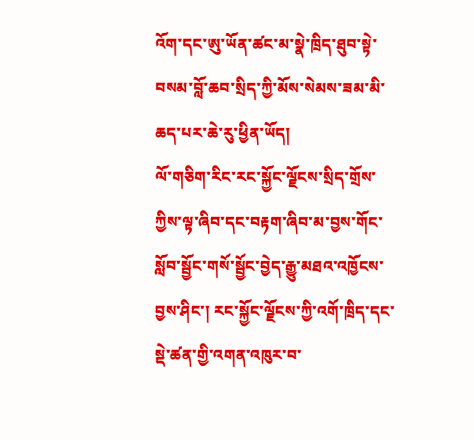འོག་དང་ཨུ་ཡོན་ཚང་མ་སྣེ་ཁྲིད་ཐུབ་སྟེ་བསམ་བློ་ཆབ་སྲིད་ཀྱི་མོས་སེམས་ཟམ་མི་ཆད་པར་ཆེ་རུ་ཕྱིན་ཡོད།
ལོ་གཅིག་རིང་རང་སྐྱོང་ལྗོངས་སྲིད་གྲོས་ཀྱིས་ལྟ་ཞིབ་དང་བརྟག་ཞིབ་མ་བྱས་གོང་སློབ་སྦྱོང་གསོ་སྦྱོང་བྱེད་རྒྱུ་མཐའ་འཁྱོངས་བྱས་ཤིང་། རང་སྐྱོང་ལྗོངས་ཀྱི་འགོ་ཁྲིད་དང་སྡེ་ཚན་གྱི་འགན་འཁུར་བ་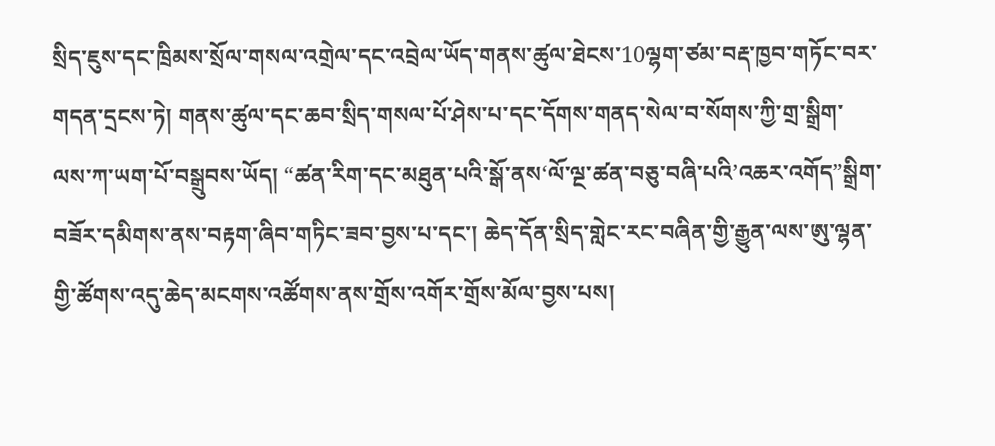སྲིད་ཇུས་དང་ཁྲིམས་སྲོལ་གསལ་འགྲེལ་དང་འབྲེལ་ཡོད་གནས་ཚུལ་ཐེངས་10ལྷག་ཙམ་བརྡ་ཁྱབ་གཏོང་བར་གདན་དྲངས་ཏེ། གནས་ཚུལ་དང་ཆབ་སྲིད་གསལ་པོ་ཤེས་པ་དང་དོགས་གནད་སེལ་བ་སོགས་ཀྱི་གྲ་སྒྲིག་ལས་ཀ་ཡག་པོ་བསྒྲུབས་ཡོད། “ཚན་རིག་དང་མཐུན་པའི་སྒོ་ནས‘ལོ་ལྔ་ཚན་བཅུ་བཞི་པའི’འཆར་འགོད”སྒྲིག་བཟོར་དམིགས་ནས་བརྟག་ཞིབ་གཏིང་ཟབ་བྱས་པ་དང་། ཆེད་དོན་སྲིད་གླེང་རང་བཞིན་གྱི་རྒྱུན་ལས་ཨུ་ལྷན་གྱི་ཚོགས་འདུ་ཆེད་མངགས་འཚོགས་ནས་གྲོས་འགོར་གྲོས་མོལ་བྱས་པས།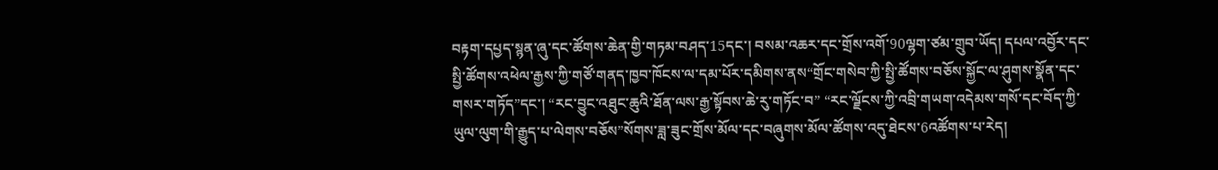བརྟག་དཔྱད་སྙན་ཞུ་དང་ཚོགས་ཆེན་གྱི་གཏམ་བཤད་15དང་། བསམ་འཆར་དང་གྲོས་འགོ་90ལྷག་ཙམ་གྲུབ་ཡོད། དཔལ་འབྱོར་དང་སྤྱི་ཚོགས་འཕེལ་རྒྱས་ཀྱི་གཙོ་གནད་ཁྱབ་ཁོངས་ལ་དམ་པོར་དམིགས་ནས“གྲོང་གསེབ་ཀྱི་སྤྱི་ཚོགས་བཅོས་སྐྱོང་ལ་ཤུགས་སྣོན་དང་གསར་གཏོད”དང་། “རང་བྱུང་འཐུང་ཆུའི་ཐོན་ལས་རྒྱ་སྟོབས་ཆེ་རུ་གཏོང་བ” “རང་ལྗོངས་ཀྱི་འབྲི་གཡག་འདེམས་གསོ་དང་བོད་ཀྱི་ཡུལ་ལུག་གི་རྒྱུད་པ་ལེགས་བཅོས”སོགས་ཟླ་ཟུང་གྲོས་མོལ་དང་བཞུགས་མོལ་ཚོགས་འདུ་ཐེངས་6འཚོགས་པ་རེད།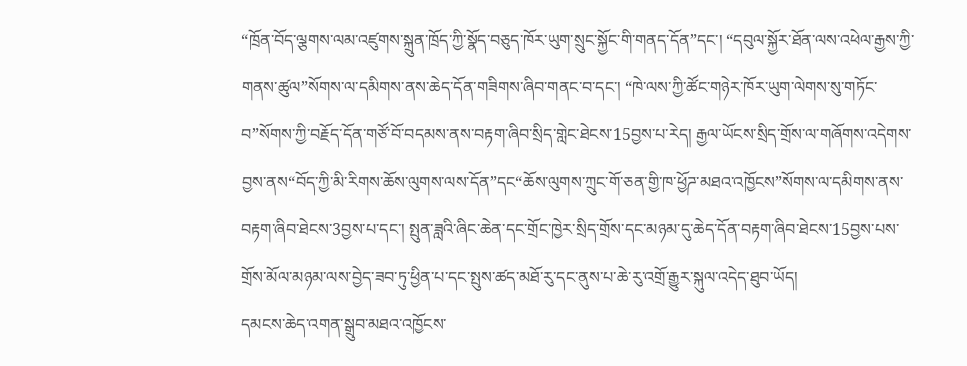“ཁྲོན་བོད་ལྕགས་ལམ་འཛུགས་སྐྲུན་ཁྲོད་ཀྱི་སྣོད་བཅུད་ཁོར་ཡུག་སྲུང་སྐྱོང་གི་གནད་དོན”དང་། “དབུལ་སྐྱོར་ཐོན་ལས་འཕེལ་རྒྱས་ཀྱི་གནས་ཚུལ”སོགས་ལ་དམིགས་ནས་ཆེད་དོན་གཟིགས་ཞིབ་གནང་བ་དང་། “ཁེ་ལས་ཀྱི་ཚོང་གཉེར་ཁོར་ཡུག་ལེགས་སུ་གཏོང་བ”སོགས་ཀྱི་བརྗོད་དོན་གཙོ་བོ་བདམས་ནས་བརྟག་ཞིབ་སྲིད་གླེང་ཐེངས་15བྱས་པ་རེད། རྒྱལ་ཡོངས་སྲིད་གྲོས་ལ་གཞོགས་འདེགས་བྱས་ནས“བོད་ཀྱི་མི་རིགས་ཆོས་ལུགས་ལས་དོན”དང“ཆོས་ལུགས་ཀྲུང་གོ་ཅན་གྱི་ཁ་ཕྱོཌ་མཐའ་འཁྱོངས”སོགས་ལ་དམིགས་ནས་བརྟག་ཞིབ་ཐེངས་3བྱས་པ་དང་། སྤུན་ཟླའི་ཞིང་ཆེན་དང་གྲོང་ཁྱེར་སྲིད་གྲོས་དང་མཉམ་དུ་ཆེད་དོན་བརྟག་ཞིབ་ཐེངས་15བྱས་པས་གྲོས་མོལ་མཉམ་ལས་བྱེད་ཟབ་ཏུ་ཕྱིན་པ་དང་སྤུས་ཚད་མཐོ་རུ་དང་ནུས་པ་ཆེ་རུ་འགྲོ་རྒྱུར་སྐུལ་འདེད་ཐུབ་ཡོད།
དམངས་ཆེད་འགན་སྒྲུབ་མཐའ་འཁྱོངས་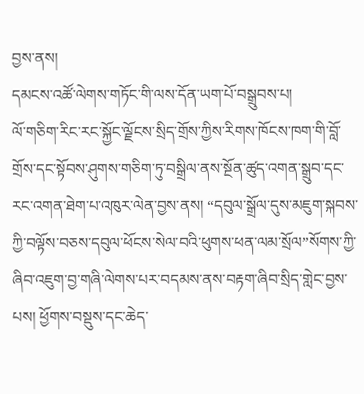བྱས་ནས།
དམངས་འཚོ་ལེགས་གཏོང་གི་ལས་དོན་ཡག་པོ་བསྒྲུབས་པ།
ལོ་གཅིག་རིང་རང་སྐྱོང་ལྗོངས་སྲིད་གྲོས་ཀྱིས་རིགས་ཁོངས་ཁག་གི་བློ་གྲོས་དང་སྟོབས་ཤུགས་གཅིག་ཏུ་བསྒྲིལ་ནས་སྔོན་ཚུད་འགན་སྒྲུབ་དང་རང་འགན་ཐེག་པ་འཁུར་ལེན་བྱས་ནས། “དབུལ་སྒྲོལ་དུས་མཇུག་སྐབས་ཀྱི་བལྟོས་བཅས་དབུལ་ཕོངས་སེལ་བའི་ཕུགས་ཕན་ལམ་སྲོལ”སོགས་ཀྱི་ཞིབ་འཇུག་བྱ་གཞི་ལེགས་པར་བདམས་ནས་བརྟག་ཞིབ་སྲིད་གླེང་བྱས་པས། ཕྱོགས་བསྡུས་དང་ཆེད་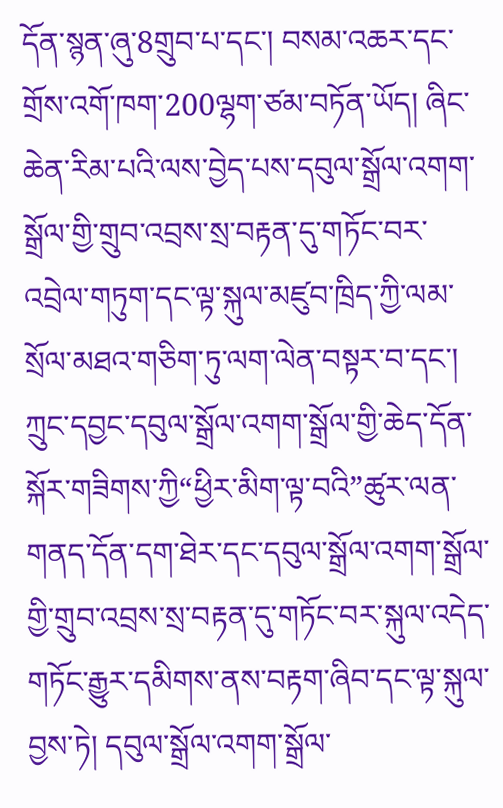དོན་སྙན་ཞུ་8གྲུབ་པ་དང་། བསམ་འཆར་དང་གྲོས་འགོ་ཁག་200ལྷག་ཙམ་བཏོན་ཡོད། ཞིང་ཆེན་རིམ་པའི་ལས་བྱེད་པས་དབུལ་སྒྲོལ་འགག་སྒྲོལ་གྱི་གྲུབ་འབྲས་སྲ་བརྟན་དུ་གཏོང་བར་འབྲེལ་གཏུག་དང་ལྟ་སྐུལ་མཛུབ་ཁྲིད་ཀྱི་ལམ་སྲོལ་མཐའ་གཅིག་ཏུ་ལག་ལེན་བསྟར་བ་དང་། ཀྲུང་དབྱང་དབུལ་སྒྲོལ་འགག་སྒྲོལ་གྱི་ཆེད་དོན་སྐོར་གཟིགས་ཀྱི“ཕྱིར་མིག་ལྟ་བའི”ཚུར་ལན་གནད་དོན་དག་ཐེར་དང་དབུལ་སྒྲོལ་འགག་སྒྲོལ་གྱི་གྲུབ་འབྲས་སྲ་བརྟན་དུ་གཏོང་བར་སྐུལ་འདེད་གཏོང་རྒྱུར་དམིགས་ནས་བརྟག་ཞིབ་དང་ལྟ་སྐུལ་བྱས་ཏེ། དབུལ་སྒྲོལ་འགག་སྒྲོལ་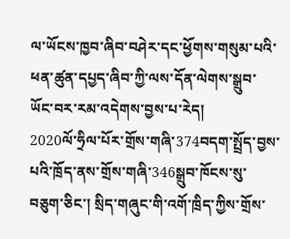ལ་ཡོངས་ཁྱབ་ཞིབ་བཤེར་དང་ཕྱོགས་གསུམ་པའི་ཕན་ཚུན་དཔྱད་ཞིབ་ཀྱི་ལས་དོན་ལེགས་སྒྲུབ་ཡོང་བར་རམ་འདེགས་བྱས་པ་རེད།
2020ལོ་ཧྲིལ་པོར་གྲོས་གཞི་374བདག་སྤྲོད་བྱས་པའི་ཁྲོད་ནས་གྲོས་གཞི་346སྒྲུབ་ཁོངས་སུ་བཅུག་ཅིང་། སྲིད་གཞུང་གི་འགོ་ཁྲིད་ཀྱིས་གྲོས་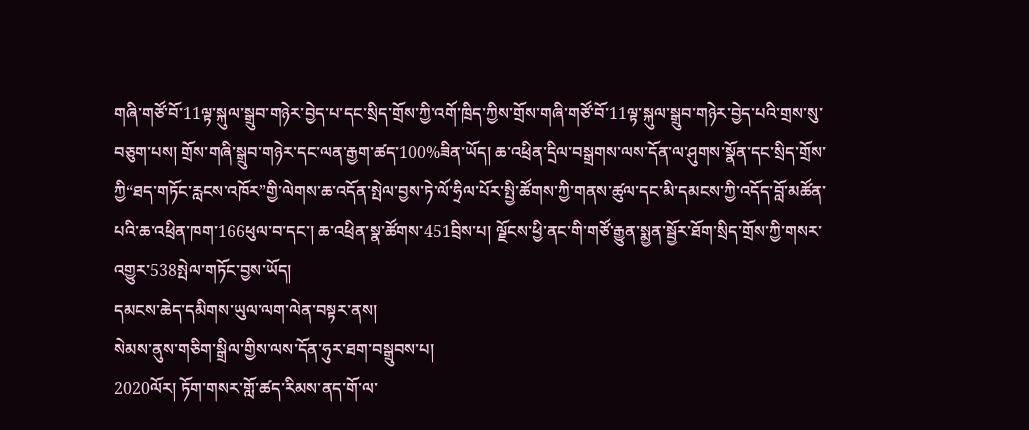གཞི་གཙོ་བོ་11ལྟ་སྐུལ་སྒྲུབ་གཉེར་བྱེད་པ་དང་སྲིད་གྲོས་ཀྱི་འགོ་ཁྲིད་ཀྱིས་གྲོས་གཞི་གཙོ་བོ་11ལྟ་སྐུལ་སྒྲུབ་གཉེར་བྱེད་པའི་གྲས་སུ་བཅུག་པས། གྲོས་གཞི་སྒྲུབ་གཉེར་དང་ལན་རྒྱག་ཚད་100%ཟིན་ཡོད། ཆ་འཕྲིན་དྲིལ་བསྒྲགས་ལས་དོན་ལ་ཤུགས་སྣོན་དང་སྲིད་གྲོས་ཀྱི“ཐད་གཏོང་རླངས་འཁོར”གྱི་ལེགས་ཆ་འདོན་སྤེལ་བྱས་ཏེ་ལོ་ཧྲིལ་པོར་སྤྱི་ཚོགས་ཀྱི་གནས་ཚུལ་དང་མི་དམངས་ཀྱི་འདོད་བློ་མཚོན་པའི་ཆ་འཕྲིན་ཁག་166ཕུལ་བ་དང་། ཆ་འཕྲིན་སྣ་ཚོགས་451བྲིས་པ། ལྗོངས་ཕྱི་ནང་གི་གཙོ་རྒྱུན་སྨྱན་སྦྱོར་ཐོག་སྲིད་གྲོས་ཀྱི་གསར་འགྱུར་538སྤེལ་གཏོང་བྱས་ཡོད།
དམངས་ཆེད་དམིགས་ཡུལ་ལག་ལེན་བསྟར་ནས།
སེམས་ནུས་གཅིག་སྒྲིལ་གྱིས་ལས་དོན་ཧུར་ཐག་བསྒྲུབས་པ།
2020ལོར། ཏོག་གསར་གློ་ཚད་རིམས་ནད་གོ་ལ་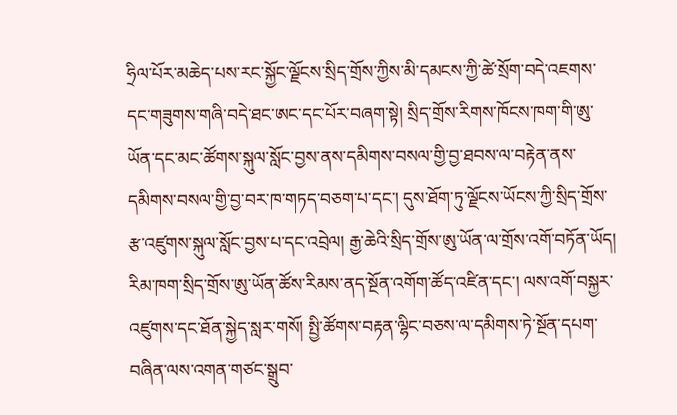ཧྲིལ་པོར་མཆེད་པས་རང་སྐྱོང་ལྗོངས་སྲིད་གྲོས་ཀྱིས་མི་དམངས་ཀྱི་ཚེ་སྲོག་བདེ་འཇགས་དང་གཟུགས་གཞི་བདེ་ཐང་ཨང་དང་པོར་བཞག་སྟེ། སྲིད་གྲོས་རིགས་ཁོངས་ཁག་གི་ཨུ་ཡོན་དང་མང་ཚོགས་སྐུལ་སློང་བྱས་ནས་དམིགས་བསལ་གྱི་བྱ་ཐབས་ལ་བརྟེན་ནས་དམིགས་བསལ་གྱི་བྱ་བར་ཁ་གཏད་བཅག་པ་དང་། དུས་ཐོག་ཏུ་ལྗོངས་ཡོངས་ཀྱི་སྲིད་གྲོས་རྩ་འཛུགས་སྐུལ་སློང་བྱས་པ་དང་འབྲེལ། རྒྱ་ཆེའི་སྲིད་གྲོས་ཨུ་ཡོན་ལ་གྲོས་འགོ་བཏོན་ཡོད། རིམ་ཁག་སྲིད་གྲོས་ཨུ་ཡོན་ཚོས་རིམས་ནད་སྔོན་འགོག་ཚོད་འཛིན་དང་། ལས་འགོ་བསྐྱར་འཛུགས་དང་ཐོན་སྐྱེད་སླར་གསོ། སྤྱི་ཚོགས་བརྟན་ལྷིང་བཅས་ལ་དམིགས་ཏེ་སྔོན་དཔག་བཞིན་ལས་འགན་གཙང་སྒྲུབ་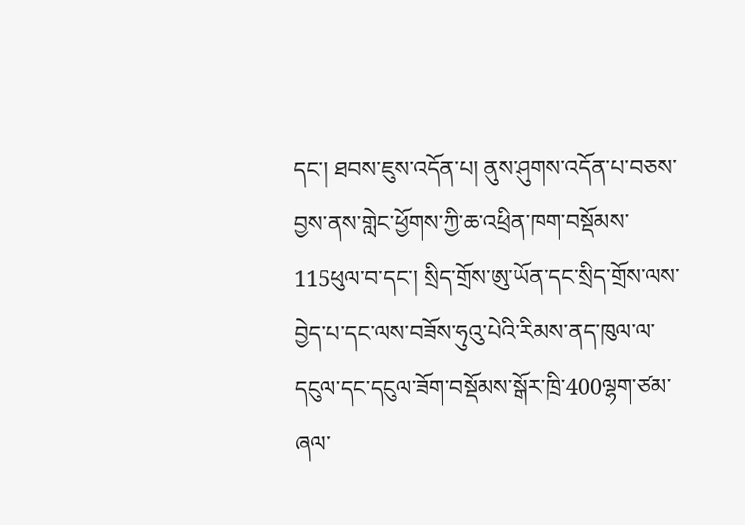དང་། ཐབས་ཇུས་འདོན་པ། ནུས་ཤུགས་འདོན་པ་བཅས་བྱས་ནས་གླེང་ཕྱོགས་ཀྱི་ཆ་འཕྲིན་ཁག་བསྡོམས་115ཕུལ་བ་དང་། སྲིད་གྲོས་ཨུ་ཡོན་དང་སྲིད་གྲོས་ལས་བྱེད་པ་དང་ལས་བཟོས་ཧུའུ་པེའི་རིམས་ནད་ཁུལ་ལ་དངུལ་དང་དངུལ་ཟོག་བསྡོམས་སྒོར་ཁྲི་400ལྷག་ཙམ་ཞལ་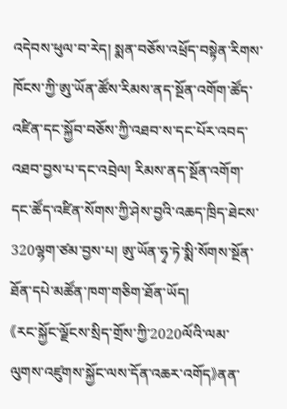འདེབས་ཕུལ་བ་རེད། སྨན་བཅོས་འཕྲོད་བསྟེན་རིགས་ཁོངས་ཀྱི་ཨུ་ཡོན་ཚོས་རིམས་ནད་སྔོན་འགོག་ཚོད་འཛིན་དང་སྐྱོབ་བཅོས་ཀྱི་འཐབ་ས་དང་པོར་འབད་འཐབ་བྱས་པ་དང་འབྲེལ། རིམས་ནད་སྔོན་འགོག་དང་ཚོད་འཛིན་སོགས་ཀྱི་ཤེས་བྱའི་འཆད་ཁྲིད་ཐེངས་320ལྷག་ཙམ་བྱས་པ། ཨུ་ཡོན་ཧྭ་ཏེ་སྨི་སོགས་སྔོན་ཐོན་དཔེ་མཚོན་ཁག་གཅིག་ཐོན་ཡོད།
《རང་སྐྱོང་ལྗོངས་སྲིད་གྲོས་ཀྱི་2020ལོའི་ལམ་ལུགས་འཛུགས་སྐྱོང་ལས་དོན་འཆར་འགོད》ནན་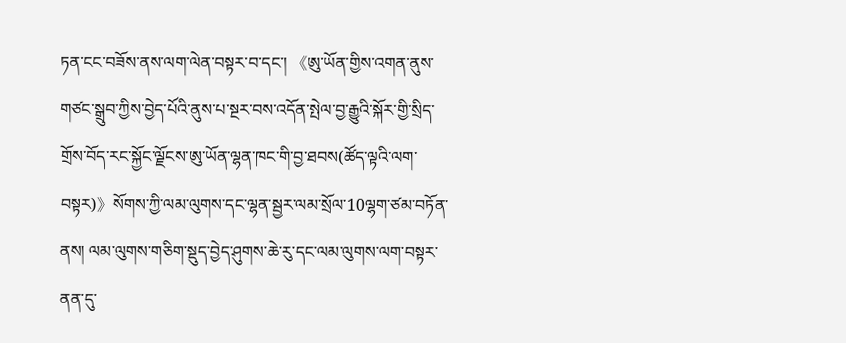ཏན་ངང་བཟོས་ནས་ལག་ལེན་བསྟར་བ་དང་། 《ཨུ་ཡོན་གྱིས་འགན་ནུས་གཙང་སྒྲུབ་ཀྱིས་བྱེད་པོའི་ནུས་པ་སྔར་བས་འདོན་སྤེལ་བྱ་རྒྱུའི་སྐོར་གྱི་སྲིད་གྲོས་བོད་རང་སྐྱོང་ལྗོངས་ཨུ་ཡོན་ལྷན་ཁང་གི་བྱ་ཐབས(ཚོད་ལྟའི་ལག་བསྟར)》སོགས་ཀྱི་ལམ་ལུགས་དང་ལྷན་སྦྱར་ལམ་སྲོལ་10ལྷག་ཙམ་བཏོན་ནས། ལམ་ལུགས་གཅིག་སྡུད་བྱེད་ཤུགས་ཆེ་རུ་དང་ལམ་ལུགས་ལག་བསྟར་ནན་དུ་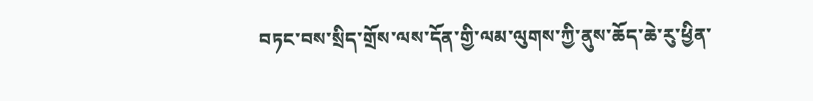བཏང་བས་སྲིད་གྲོས་ལས་དོན་གྱི་ལམ་ལུགས་ཀྱི་ནུས་ཆོད་ཆེ་རུ་ཕྱིན་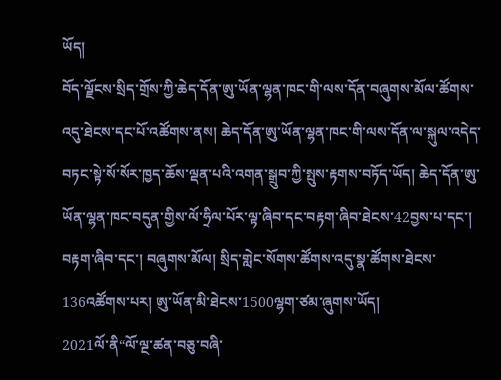ཡོད།
བོད་ལྗོངས་སྲིད་གྲོས་ཀྱི་ཆེད་དོན་ཨུ་ཡོན་ལྷན་ཁང་གི་ལས་དོན་བཞུགས་མོལ་ཚོགས་འདུ་ཐེངས་དང་པོ་འཚོགས་ནས། ཆེད་དོན་ཨུ་ཡོན་ལྷན་ཁང་གི་ལས་དོན་ལ་སྐུལ་འདེད་བཏང་སྟེ་སོ་སོར་ཁྱད་ཆོས་ལྡན་པའི་འགན་སྒྲུབ་ཀྱི་སྤུས་རྟགས་བཏོད་ཡོད། ཆེད་དོན་ཨུ་ཡོན་ལྷན་ཁང་བདུན་གྱིས་ལོ་ཧྲིལ་པོར་ལྟ་ཞིབ་དང་བརྟག་ཞིབ་ཐེངས་42བྱས་པ་དང་། བརྟག་ཞིབ་དང་། བཞུགས་མོལ། སྲིད་གླེང་སོགས་ཚོགས་འདུ་སྣ་ཚོགས་ཐེངས་136འཚོགས་པར། ཨུ་ཡོན་མི་ཐེངས་1500ལྷག་ཙམ་ཞུགས་ཡོད།
2021ལོ་ནི“ལོ་ལྔ་ཚན་བཅུ་བཞི་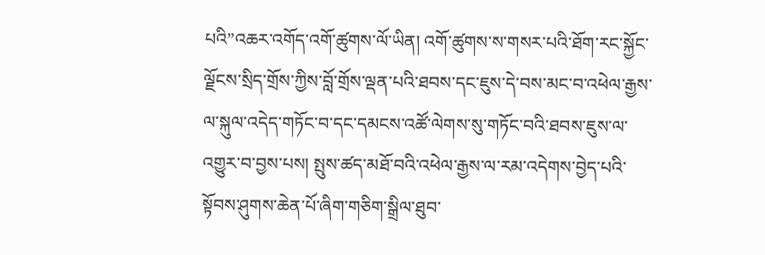པའི”འཆར་འགོད་འགོ་ཚུགས་ལོ་ཡིན། འགོ་ཚུགས་ས་གསར་པའི་ཐོག་རང་སྐྱོང་ལྗོངས་སྲིད་གྲོས་ཀྱིས་བློ་གྲོས་ལྡན་པའི་ཐབས་དང་ཇུས་དེ་བས་མང་བ་འཕེལ་རྒྱས་ལ་སྐུལ་འདེད་གཏོང་བ་དང་དམངས་འཚོ་ལེགས་སུ་གཏོང་བའི་ཐབས་ཇུས་ལ་འགྱུར་བ་བྱས་པས། སྤུས་ཚད་མཐོ་བའི་འཕེལ་རྒྱས་ལ་རམ་འདེགས་བྱེད་པའི་སྟོབས་ཤུགས་ཆེན་པོ་ཞིག་གཅིག་སྒྲིལ་ཐུབ་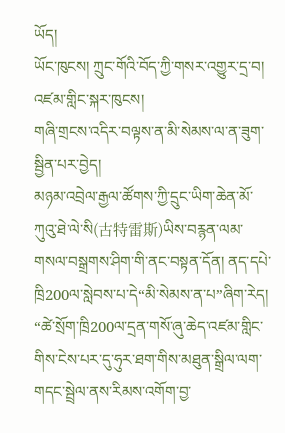ཡོད།
ཡོང་ཁུངས། ཀྲུང་གོའི་བོད་ཀྱི་གསར་འགྱུར་དྲ་བ།
འཛམ་གླིང་སྐར་ཁུངས།
གཞི་གྲངས་འདིར་བལྟས་ན་མི་སེམས་ལ་ན་ཟུག་སྦྱིན་པར་བྱེད།
མཉམ་འབྲེལ་རྒྱལ་ཚོགས་ཀྱི་དྲུང་ཡིག་ཆེན་མོ་ཀུའུ་ཐེ་ལེ་སི(古特雷斯)ཡིས་བརྙན་ལམ་གསལ་བསྒྲགས་ཤིག་གི་ནང་བསྟན་དོན། ནད་དཔེ་ཁྲི200ལ་སླེབས་པ་དེ“མི་སེམས་ན་པ”ཞིག་རེད། “ཚེ་སྲོག་ཁྲི200ལ་དྲན་གསོ་ཞུ་ཆེད་འཛམ་གླིང་གིས་ངེས་པར་དུ་ཧུར་ཐག་གིས་མཐུན་སྒྲིལ་ལག་གདང་སྦྲེལ་ནས་རིམས་འགོག་བྱ་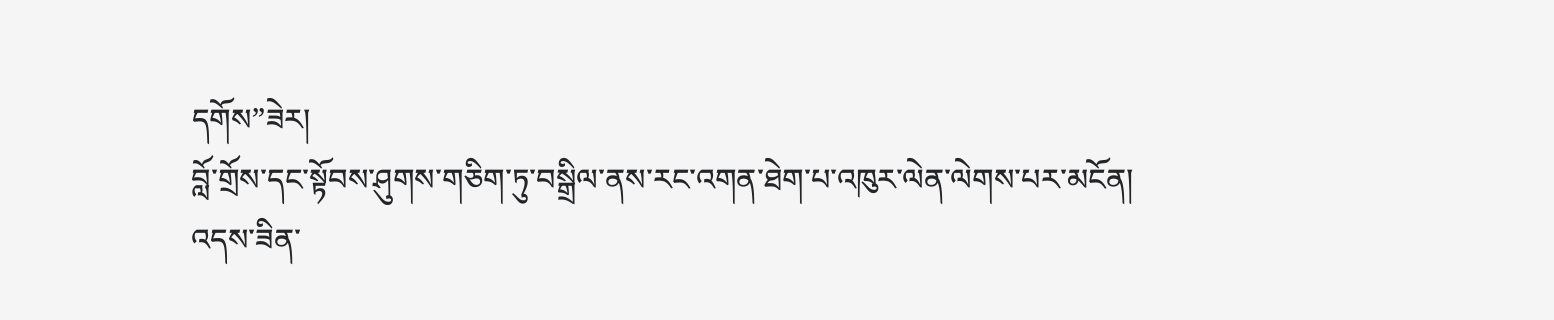དགོས”ཟེར།
བློ་གྲོས་དང་སྟོབས་ཤུགས་གཅིག་ཏུ་བསྒྲིལ་ནས་རང་འགན་ཐེག་པ་འཁུར་ལེན་ལེགས་པར་མངོན།
འདས་ཟིན་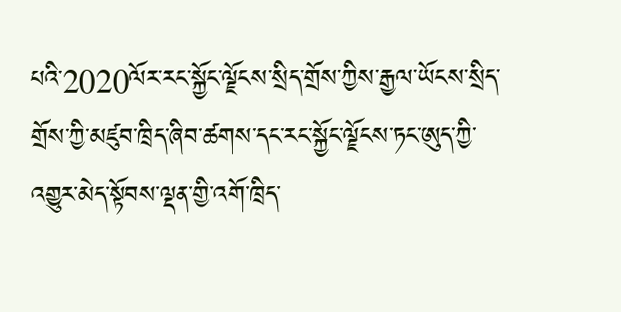པའི་2020ལོར་རང་སྐྱོང་ལྗོངས་སྲིད་གྲོས་ཀྱིས་རྒྱལ་ཡོངས་སྲིད་གྲོས་ཀྱི་མཛུབ་ཁྲིད་ཞིབ་ཚགས་དང་རང་སྐྱོང་ལྗོངས་ཏང་ཨུད་ཀྱི་འགྱུར་མེད་སྟོབས་ལྡན་གྱི་འགོ་ཁྲིད་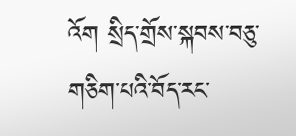འོག སྲིད་གྲོས་སྐབས་བཅུ་གཅིག་པའི་བོད་རང་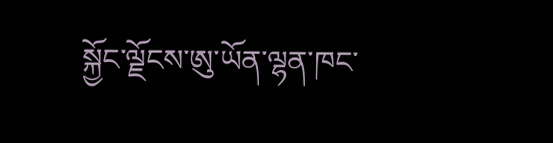སྐྱོང་ལྗོངས་ཨུ་ཡོན་ལྷན་ཁང་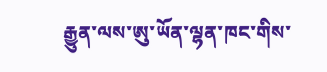རྒྱུན་ལས་ཨུ་ཡོན་ལྷན་ཁང་གིས་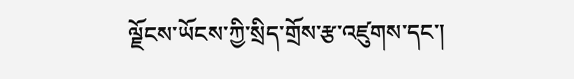ལྗོངས་ཡོངས་ཀྱི་སྲིད་གྲོས་རྩ་འཛུགས་དང་།